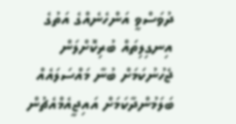ދުވަސްވީ އަންހެނެއްގެ އަތުގެ އިނގިލިތައް ބުރިކޮށްލަން ޖެހުނުކަމަށް ބުނާ މައްސަލައެއް ބަލަމުންދާކަމަށް އައިޖީއެމްއެޗުން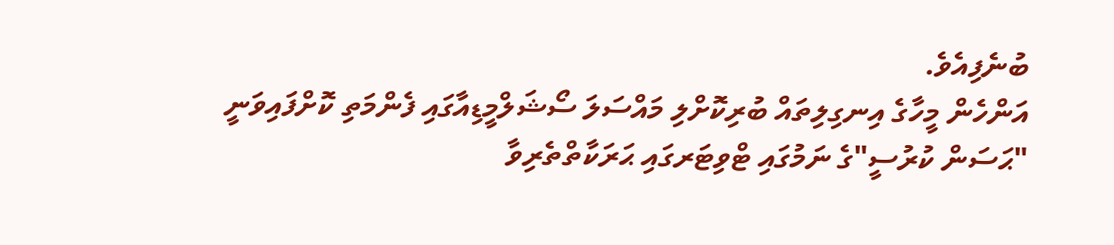ބުނެފިއެވެ.
އަންހެން މީހާގެ އިނގިލިތައް ބުރިކޮށްލި މައްސަލަ ސޯޝަލްމީޑިއާގައި ފެންމަތި ކޮށްފައިވަނީ "ޙަސަން ކުރުސީ"ގެ ނަމުގައި ޓްވިޓަރގައި ޙަރަކާތްތެރިވާ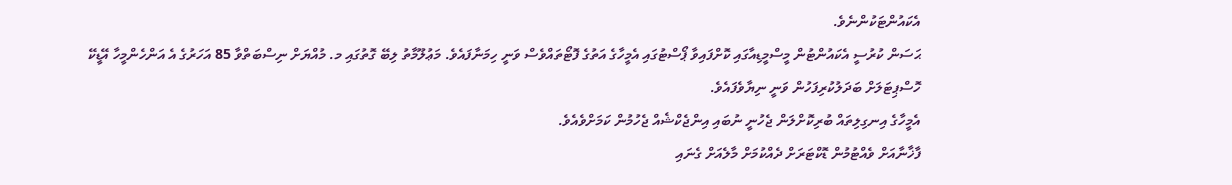އެކައުންޓަކުންނެވެ.
ޙަސަން ކުރުސީ އެކައުންޓުން މީސްމީޑިއާގައި ކޮށްފައިވާ ޕޯސްޓުގައި އެމީހާގެ އަތުގެ ފޮޓޯތައްވެސް ވަނީ ހިމަނާފައެވެ. މަޢުލޫމާތު ލިބޭ ގޮތުގައި މ. މުއްޔަށް ނިސްބަތްވާ 85 އަހަރުގެ އެ އަންހެންމީހާ އޭޑީކޭ ހޮސްޕިޓަލަށް ބަދަލުކުރިފަހުން ވަނީ ނިޔާވެފައެވެ.
އެމީހާގެ އިނގިލިތައް ބުރިކޮށްލަން ޖެހުނީ ނުބައި އިންޖެކްޝެއް ޖެހުމުން ކަމަށްވެއެވެ.
ފާޚާނާއަށް ވެއްޓުމުން ޑޮކްޓަރަށް ދެއްކުމަށް މާލެއަށް ގެނައި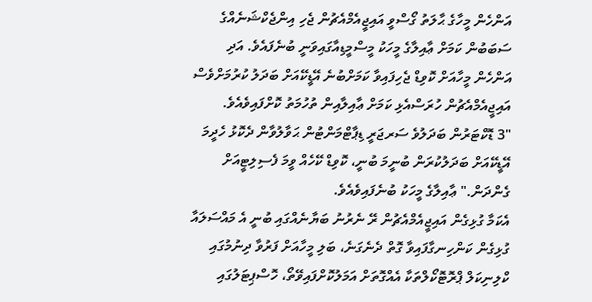އަންހެން މީހާގެ ޙާލަތު ގޯސްވީ އައިޖީއެމްއެޗުން ޖެހި އިންޖެކްޝަނެއްގެ ސަބަބުން ކަމަށް ޢާއިލާގެ މީހަކު މީސްމީޑިއާގައިވަނީ ބުނެފައެވެ. އަދި އަންހެން މީހާއަށް ކޮވިޑް ޖެހިފައިވާ ކަމަށްބުނެ އޭޑީކޭއަށް ބަދަލު ކުރުމަށްވެސް އައިޖީއެމްއެޗުން ހުރަސްއެޅި ކަމަށް ޢާއިލާއިން ތުހުމަތު ކޮށްފައިވެއެވެ.
"3 ޑޮކްޓަރުން ބަދަލުވެ ސަރޖަރީ ޑިޕާޓްމަންޓުން ޙަވާލުވާން ދެކޮޅު ހެދީމަ އޭޑީކޭއަށް ބަދަލުކުރަން ބުނީމަ ބުނީ، ކޮވިޑް ކޭހެއް ވީމަ ފެސިލިޓީއަށް ގެންދަން." ޢާއިލާގެ މީހަކު ބުނެފައިވެއެވެ.
އެކަމާ ގުޅިގެން އައިޖީއެމްއެޗުން ރޭ ނެރުނު ބަޔާނެއްގައި ބުނީ އެ މައްސަލައާ ގުޅިގެން ކަންހިނގާފައިވާ ގޮތް ދެނެގަނެ، ބަލި މީހާއަށް ފަރުވާ ދިނުމުގައި ކްލިނިކަލް ޕްރޮޓޮކޯލްތަކާ އެއްގޮތަށް އަމަލުކޮށްފައިވޭތޯ، ހޮސްޕިޓަލުގައި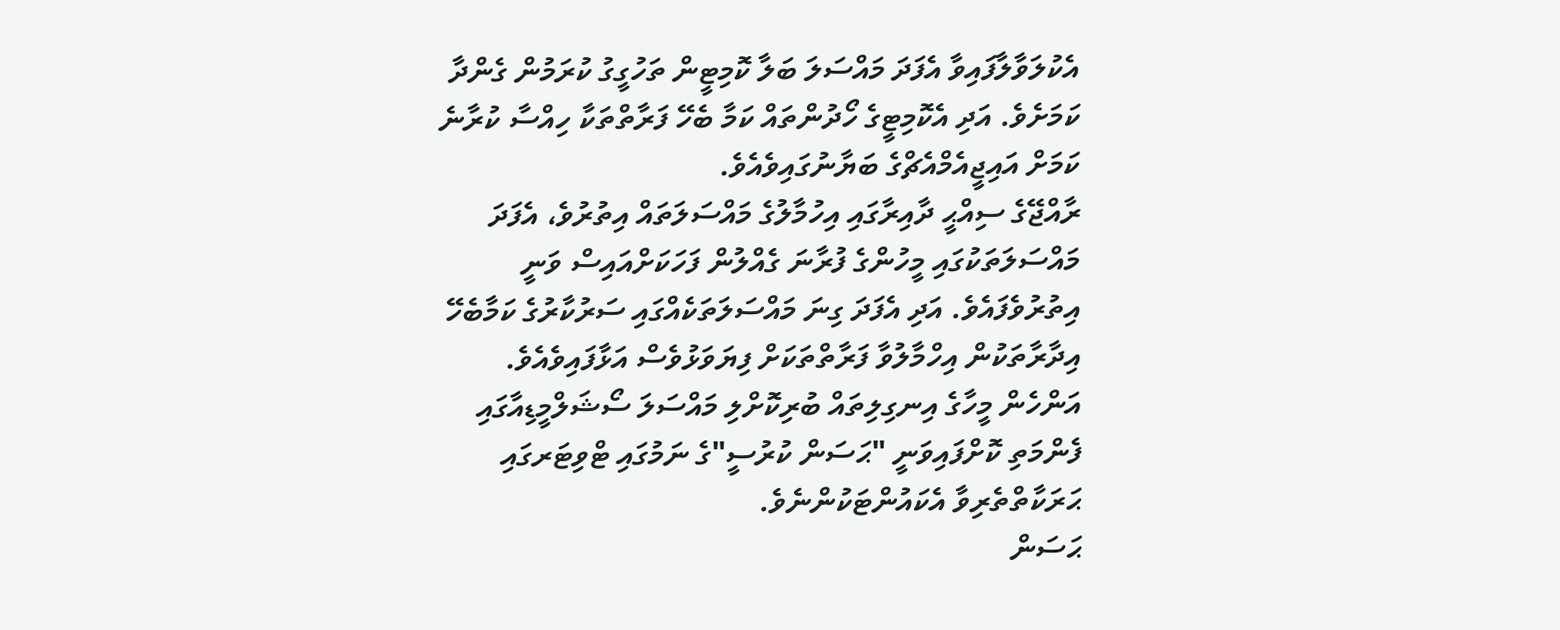އެކުލަވާލާފައިވާ އެފަދަ މައްސަލަ ބަލާ ކޮމިޓީން ތަހުގީގު ކުރަމުން ގެންދާ ކަމަށެވެ. އަދި އެކޮމިޓީގެ ހޯދުންތައް ކަމާ ބެހޭ ފަރާތްތަކާ ހިއްސާ ކުރާނެ ކަމަށް އައިޖީއެމްއެޗްގެ ބަޔާނުގައިވެއެވެ.
ރާއްޖޭގެ ސިއްޙީ ދާއިރާގައި އިހުމާލުގެ މައްސަލަތައް އިތުރުވެ، އެފަދަ މައްސަލަތަކުގައި މީހުންގެ ފުރާނަ ގެއްލުން ފަހަކަށްއައިސް ވަނީ އިތުރުވެފައެވެ. އަދި އެފަދަ ގިނަ މައްސަލަތަކެއްގައި ސަރުކާރުގެ ކަމާބެހޭ އިދާރާތަކުން އިހްމާލުވާ ފަރާތްތަކަށް ފިޔަވަޅުވެސް އަޅާފައިވެއެވެ.
އަންހެން މީހާގެ އިނގިލިތައް ބުރިކޮށްލި މައްސަލަ ސޯޝަލްމީޑިއާގައި ފެންމަތި ކޮށްފައިވަނީ "ޙަސަން ކުރުސީ"ގެ ނަމުގައި ޓްވިޓަރގައި ޙަރަކާތްތެރިވާ އެކައުންޓަކުންނެވެ.
ޙަސަން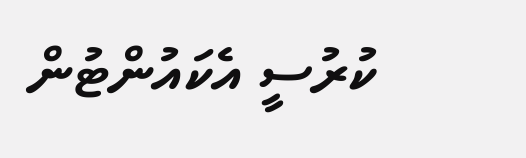ކުރުސީ އެކައުންޓުން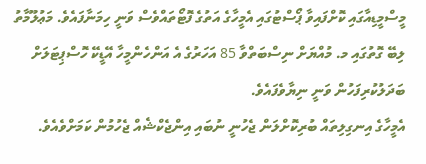މީސްމީޑިއާގައި ކޮށްފައިވާ ޕޯސްޓުގައި އެމީހާގެ އަތުގެ ފޮޓޯތައްވެސް ވަނީ ހިމަނާފައެވެ. މަޢުލޫމާތު ލިބޭ ގޮތުގައި މ. މުއްޔަށް ނިސްބަތްވާ 85 އަހަރުގެ އެ އަންހެންމީހާ އޭޑީކޭ ހޮސްޕިޓަލަށް ބަދަލުކުރިފަހުން ވަނީ ނިޔާވެފައެވެ.
އެމީހާގެ އިނގިލިތައް ބުރިކޮށްލަން ޖެހުނީ ނުބައި އިންޖެކްޝެއް ޖެހުމުން ކަމަށްވެއެވެ.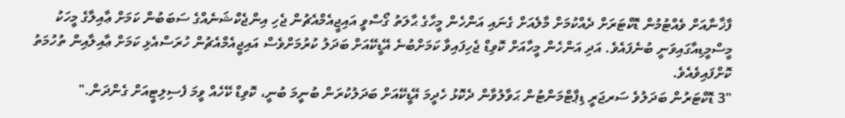ފާޚާނާއަށް ވެއްޓުމުން ޑޮކްޓަރަށް ދެއްކުމަށް މާލެއަށް ގެނައި އަންހެން މީހާގެ ޙާލަތު ގޯސްވީ އައިޖީއެމްއެޗުން ޖެހި އިންޖެކްޝަނެއްގެ ސަބަބުން ކަމަށް ޢާއިލާގެ މީހަކު މީސްމީޑިއާގައިވަނީ ބުނެފައެވެ. އަދި އަންހެން މީހާއަށް ކޮވިޑް ޖެހިފައިވާ ކަމަށްބުނެ އޭޑީކޭއަށް ބަދަލު ކުރުމަށްވެސް އައިޖީއެމްއެޗުން ހުރަސްއެޅި ކަމަށް ޢާއިލާއިން ތުހުމަތު ކޮށްފައިވެއެވެ.
"3 ޑޮކްޓަރުން ބަދަލުވެ ސަރޖަރީ ޑިޕާޓްމަންޓުން ޙަވާލުވާން ދެކޮޅު ހެދީމަ އޭޑީކޭއަށް ބަދަލުކުރަން ބުނީމަ ބުނީ، ކޮވިޑް ކޭހެއް ވީމަ ފެސިލިޓީއަށް ގެންދަން."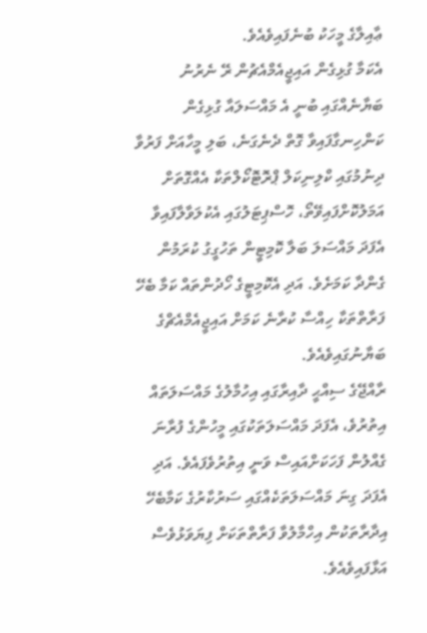ޢާއިލާގެ މީހަކު ބުނެފައިވެއެވެ.
އެކަމާ ގުޅިގެން އައިޖީއެމްއެޗުން ރޭ ނެރުނު ބަޔާނެއްގައި ބުނީ އެ މައްސަލައާ ގުޅިގެން ކަންހިނގާފައިވާ ގޮތް ދެނެގަނެ، ބަލި މީހާއަށް ފަރުވާ ދިނުމުގައި ކްލިނިކަލް ޕްރޮޓޮކޯލްތަކާ އެއްގޮތަށް އަމަލުކޮށްފައިވޭތޯ، ހޮސްޕިޓަލުގައި އެކުލަވާލާފައިވާ އެފަދަ މައްސަލަ ބަލާ ކޮމިޓީން ތަހުގީގު ކުރަމުން ގެންދާ ކަމަށެވެ. އަދި އެކޮމިޓީގެ ހޯދުންތައް ކަމާ ބެހޭ ފަރާތްތަކާ ހިއްސާ ކުރާނެ ކަމަށް އައިޖީއެމްއެޗްގެ ބަޔާނުގައިވެއެވެ.
ރާއްޖޭގެ ސިއްޙީ ދާއިރާގައި އިހުމާލުގެ މައްސަލަތައް އިތުރުވެ، އެފަދަ މައްސަލަތަކުގައި މީހުންގެ ފުރާނަ ގެއްލުން ފަހަކަށްއައިސް ވަނީ އިތުރުވެފައެވެ. އަދި އެފަދަ ގިނަ މައްސަލަތަކެއްގައި ސަރުކާރުގެ ކަމާބެހޭ އިދާރާތަކުން އިހްމާލުވާ ފަރާތްތަކަށް ފިޔަވަޅުވެސް އަޅާފައިވެއެވެ.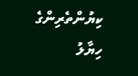ކިޔުންތެރިންގެ ހިޔާލު